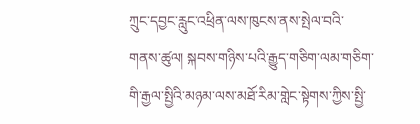ཀྲུང་དབྱང་རླུང་འཕྲིན་ལས་ཁུངས་ནས་སྤེལ་བའི་གནས་ཚུལ། སྐབས་གཉིས་པའི་རྒྱུད་གཅིག་ལམ་གཅིག་གི་རྒྱལ་སྤྱིའི་མཉམ་ལས་མཐོ་རིམ་གླེང་སྟེགས་ཀྱིས་སྤྱི་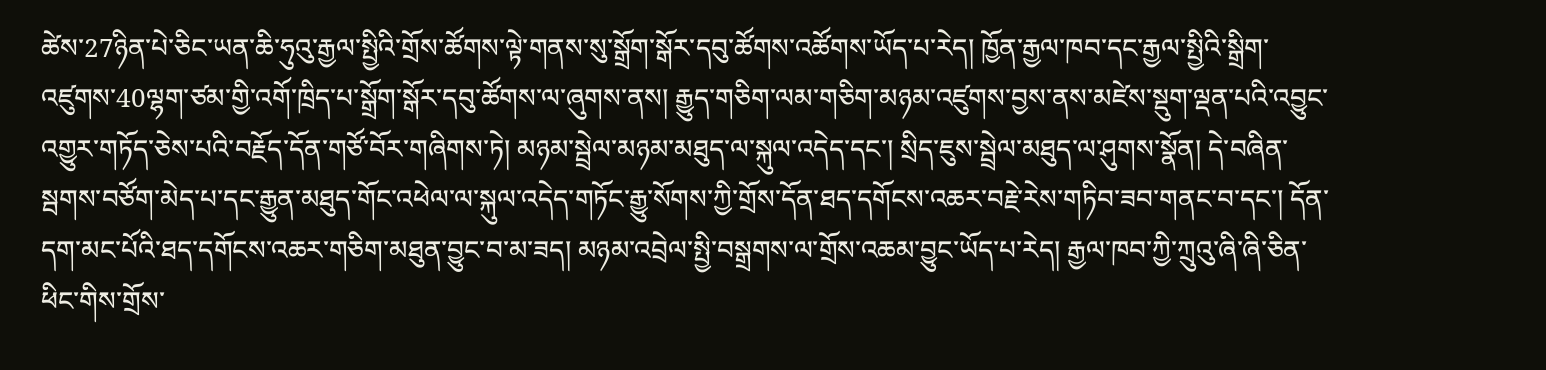ཚེས་27ཉིན་པེ་ཅིང་ཡན་ཆི་ཧུའུ་རྒྱལ་སྤྱིའི་གྲོས་ཚོགས་ལྟེ་གནས་སུ་སྒྲོག་སྒོར་དབུ་ཚོགས་འཚོགས་ཡོད་པ་རེད། ཁྱོན་རྒྱལ་ཁབ་དང་རྒྱལ་སྤྱིའི་སྒྲིག་འཛུགས་40ལྷག་ཙམ་གྱི་འགོ་ཁྲིད་པ་སྒྲོག་སྒོར་དབུ་ཚོགས་ལ་ཞུགས་ནས། རྒྱུད་གཅིག་ལམ་གཅིག་མཉམ་འཛུགས་བྱས་ནས་མཛེས་སྡུག་ལྡན་པའི་འབྱུང་འགྱུར་གཏོད་ཅེས་པའི་བརྗོད་དོན་གཙོ་བོར་གཞིགས་ཏེ། མཉམ་སྦྲེལ་མཉམ་མཐུད་ལ་སྐུལ་འདེད་དང་། སྲིད་ཇུས་སྦྲེལ་མཐུད་ལ་ཤུགས་སྣོན། དེ་བཞིན་སྦགས་བཙོག་མེད་པ་དང་རྒྱུན་མཐུད་གོང་འཕེལ་ལ་སྐུལ་འདེད་གཏོང་རྒྱུ་སོགས་ཀྱི་གྲོས་དོན་ཐད་དགོངས་འཆར་བརྗེ་རེས་གཏིབ་ཟབ་གནང་བ་དང་། དོན་དག་མང་པོའི་ཐད་དགོངས་འཆར་གཅིག་མཐུན་བྱུང་བ་མ་ཟད། མཉམ་འབྲེལ་སྤྱི་བསྒྲགས་ལ་གྲོས་འཆམ་བྱུང་ཡོད་པ་རེད། རྒྱལ་ཁབ་ཀྱི་ཀྲུའུ་ཞི་ཞི་ཅིན་ཕིང་གིས་གྲོས་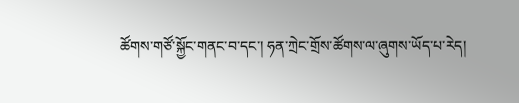ཚོགས་གཙོ་སྐྱོང་གནང་བ་དང་། ཧན་ཀྲེང་གྲོས་ཚོགས་ལ་ཞུགས་ཡོད་པ་རེད།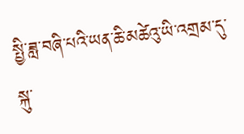སྤྱི་ཟླ་བཞི་པའི་ཡན་ཆི་མཚེའུ་ཡི་འགྲམ་དུ་སྐུ་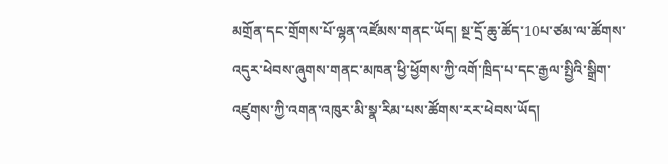མགྲོན་དང་གྲོགས་པོ་ལྷན་འཛོམས་གནང་ཡོད། སྔ་དྲོ་ཆུ་ཚོད་10པ་ཙམ་ལ་ཚོགས་འདུར་ཕེབས་ཞུགས་གནང་མཁན་ཕྱི་ཕྱོགས་ཀྱི་འགོ་ཁྲིད་པ་དང་རྒྱལ་སྤྱིའི་སྒྲིག་འཛུགས་ཀྱི་འགན་འཁུར་མི་སྣ་རིམ་པས་ཚོགས་རར་ཕེབས་ཡོད།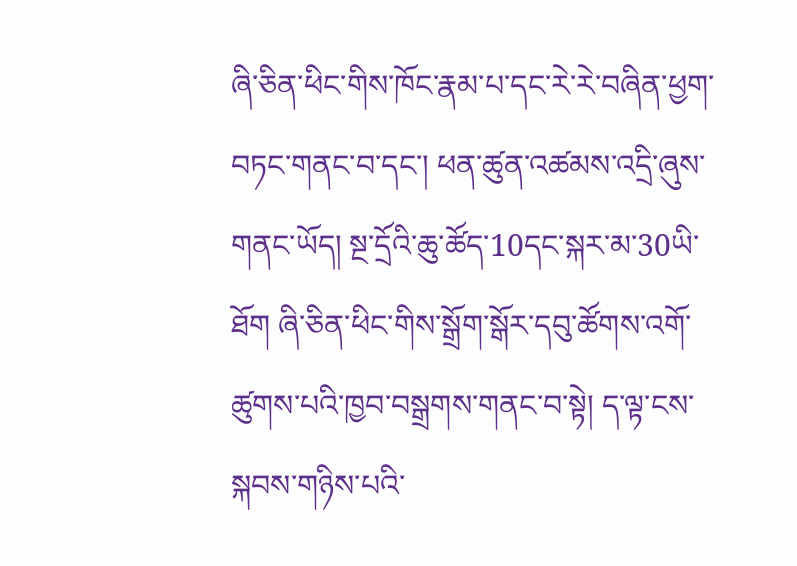ཞི་ཅིན་ཕིང་གིས་ཁོང་རྣམ་པ་དང་རེ་རེ་བཞིན་ཕྱག་བཏང་གནང་བ་དང་། ཕན་ཚུན་འཚམས་འདྲི་ཞུས་གནང་ཡོད། སྔ་དྲོའི་ཆུ་ཚོད་10དང་སྐར་མ་30ཡི་ཐོག ཞི་ཅིན་ཕིང་གིས་སྒྲོག་སྒོར་དབུ་ཚོགས་འགོ་ཚུགས་པའི་ཁྱབ་བསྒྲགས་གནང་བ་སྟེ། ད་ལྟ་ངས་སྐབས་གཉིས་པའི་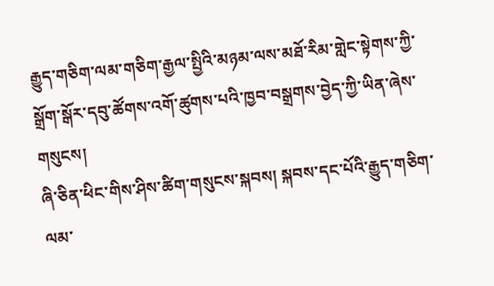རྒྱུད་གཅིག་ལམ་གཅིག་རྒྱལ་སྤྱིའི་མཉམ་ལས་མཐོ་རིམ་གླེང་སྟེགས་ཀྱི་སྒྲོག་སྒོར་དབུ་ཚོགས་འགོ་ཚུགས་པའི་ཁྱབ་བསྒྲགས་བྱེད་ཀྱི་ཡིན་ཞེས་གསུངས།
ཞི་ཅིན་ཕིང་གིས་ཤིས་ཚིག་གསུངས་སྐབས། སྐབས་དང་པོའི་རྒྱུད་གཅིག་ལམ་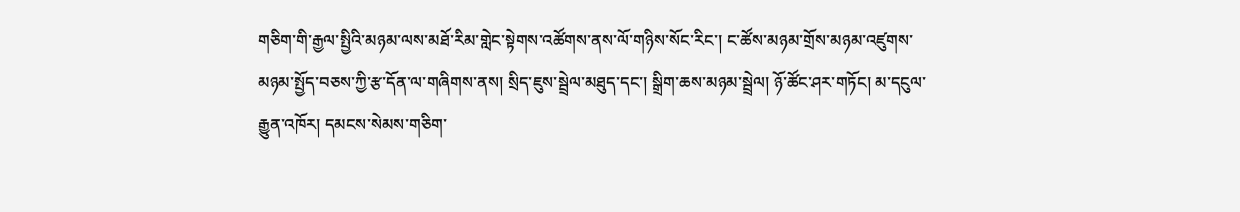གཅིག་གི་རྒྱལ་སྤྱིའི་མཉམ་ལས་མཐོ་རིམ་གླེང་སྟེགས་འཚོགས་ནས་ལོ་གཉིས་སོང་རིང་། ང་ཚོས་མཉམ་གྲོས་མཉམ་འཛུགས་མཉམ་སྤྱོད་བཅས་ཀྱི་རྩ་དོན་ལ་གཞིགས་ནས། སྲིད་ཇུས་སྦྲེལ་མཐུད་དང་། སྒྲིག་ཆས་མཉམ་སྦྲེལ། ཉོ་ཚོང་ཤར་གཏོང། མ་དངུལ་རྒྱུན་འཁོར། དམངས་སེམས་གཅིག་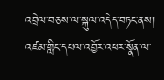འབྲེལ་བཅས་ལ་སྐུལ་འདེད་བཏང་ནས། འཛམ་གླིང་དཔལ་འབྱོར་འཕར་སྣོན་ལ་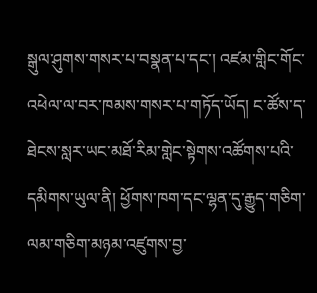སྒུལ་ཤུགས་གསར་པ་བསྣན་པ་དང་། འཛམ་གླིང་གོང་འཕེལ་ལ་བར་ཁམས་གསར་པ་གཏོད་ཡོད། ང་ཚོས་ད་ཐེངས་སླར་ཡང་མཐོ་རིམ་གླེང་སྟེགས་འཚོགས་པའི་དམིགས་ཡུལ་ནི། ཕྱོགས་ཁག་དང་ལྷན་དུ་རྒྱུད་གཅིག་ལམ་གཅིག་མཉམ་འཛུགས་བྱ་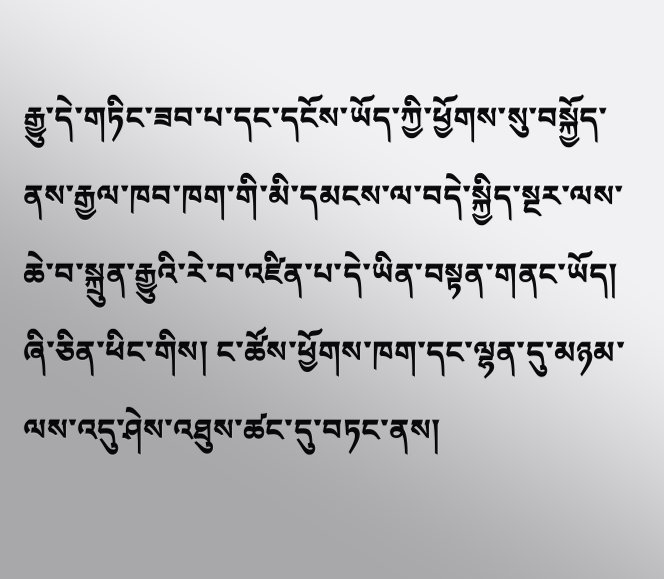རྒྱུ་དེ་གཏིང་ཟབ་པ་དང་དངོས་ཡོད་ཀྱི་ཕྱོགས་སུ་བསྐྱོད་ནས་རྒྱལ་ཁབ་ཁག་གི་མི་དམངས་ལ་བདེ་སྐྱིད་སྔར་ལས་ཆེ་བ་སྐྲུན་རྒྱུའི་རེ་བ་འཛིན་པ་དེ་ཡིན་བསྟན་གནང་ཡོད།
ཞི་ཅིན་ཕིང་གིས། ང་ཚོས་ཕྱོགས་ཁག་དང་ལྷན་དུ་མཉམ་ལས་འདུ་ཤེས་འཐུས་ཚང་དུ་བཏང་ནས།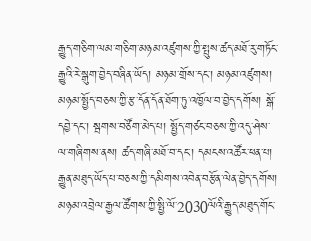རྒྱུད་གཅིག་ལམ་གཅིག་མཉམ་འཛུགས་ཀྱི་སྤུས་ཚད་མཐོ་རུ་གཏོང་རྒྱུའི་རེ་སྒུག་བྱེད་བཞིན་ཡོད། མཉམ་གྲོས་དང་། མཉམ་འཛུགས། མཉམ་སྤྱོད་བཅས་ཀྱི་རྩ་དོན་དོན་ཐོག་ཏུ་འཁྱོལ་བ་བྱེད་དགོས། སྒོ་དབྱེ་དང་། སྦགས་བཙོག་མེད་པ། སྤྱོད་གཙང་བཅས་ཀྱི་འདུ་ཤེས་ལ་གཞིགས་ནས། ཚད་གཞི་མཐོ་བ་དང་། དམངས་འཚོར་ཕན་པ། རྒྱུན་མཐུད་ཡོད་པ་བཅས་ཀྱི་དམིགས་འབེན་བརྩོན་ལེན་བྱེད་དགོས། མཉམ་འབྲེལ་རྒྱལ་ཚོགས་ཀྱི་སྤྱི་ལོ་2030ལོའི་རྒྱུད་མཐུད་གོང་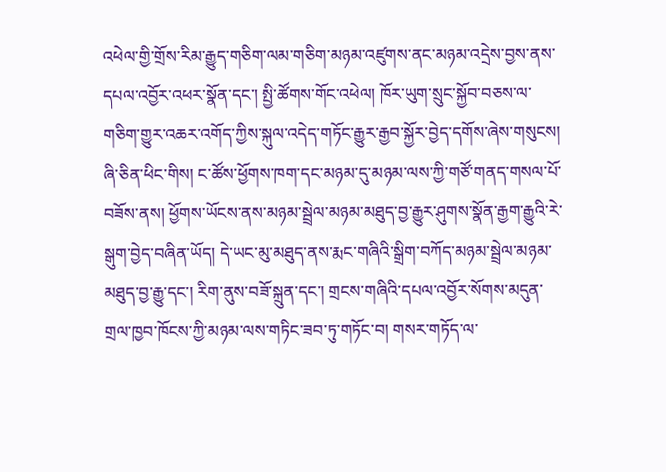འཕེལ་གྱི་གྲོས་རིམ་རྒྱུད་གཅིག་ལམ་གཅིག་མཉམ་འཛུགས་ནང་མཉམ་འདྲེས་བྱས་ནས་དཔལ་འབྱོར་འཕར་སྣོན་དང་། སྤྱི་ཚོགས་གོང་འཕེལ། ཁོར་ཡུག་སྲུང་སྐྱོབ་བཅས་ལ་གཅིག་གྱུར་འཆར་འགོད་ཀྱིས་སྐུལ་འདེད་གཏོང་རྒྱུར་རྒྱབ་སྐྱོར་བྱེད་དགོས་ཞེས་གསུངས།
ཞི་ཅིན་ཕིང་གིས། ང་ཚོས་ཕྱོགས་ཁག་དང་མཉམ་དུ་མཉམ་ལས་ཀྱི་གཙོ་གནད་གསལ་པོ་བཟོས་ནས། ཕྱོགས་ཡོངས་ནས་མཉམ་སྦྲེལ་མཉམ་མཐུད་བྱ་རྒྱུར་ཤུགས་སྣོན་རྒྱག་རྒྱུའི་རེ་སྒུག་བྱེད་བཞིན་ཡོད། དེ་ཡང་མུ་མཐུད་ནས་རྨང་གཞིའི་སྒྲིག་བཀོད་མཉམ་སྦྲེལ་མཉམ་མཐུད་བྱ་རྒྱུ་དང་། རིག་ནུས་བཟོ་སྐྲུན་དང་། གྲངས་གཞིའི་དཔལ་འབྱོར་སོགས་མདུན་གྲལ་ཁྱབ་ཁོངས་ཀྱི་མཉམ་ལས་གཏིང་ཟབ་ཏུ་གཏོང་བ། གསར་གཏོད་ལ་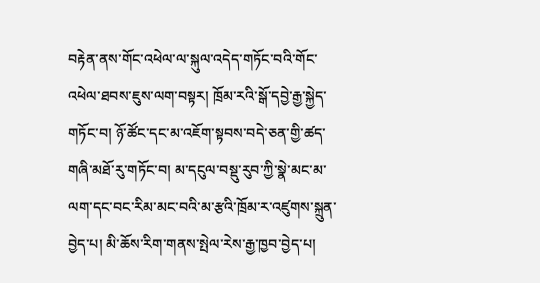བརྟེན་ནས་གོང་འཕེལ་ལ་སྐུལ་འདེད་གཏོང་བའི་གོང་འཕེལ་ཐབས་ཇུས་ལག་བསྟར། ཁྲོམ་རའི་སྒོ་དབྱེ་རྒྱ་སྐྱེད་གཏོང་བ། ཉོ་ཚོང་དང་མ་འཇོག་སྟབས་བདེ་ཅན་གྱི་ཚད་གཞི་མཐོ་རུ་གཏོང་བ། མ་དངུལ་བསྡུ་རུབ་ཀྱི་སྣེ་མང་མ་ལག་དང་བང་རིམ་མང་བའི་མ་རྩའི་ཁྲོམ་ར་འཛུགས་སྐྲུན་བྱེད་པ། མི་ཆོས་རིག་གནས་སྤེལ་རེས་རྒྱ་ཁྱབ་བྱེད་པ།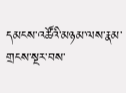དམངས་འཚོའི་མཉམ་ལས་རྣམ་གྲངས་སྔར་བས་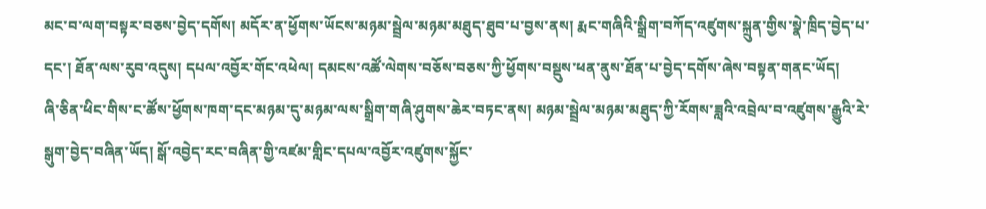མང་བ་ལག་བསྟར་བཅས་བྱེད་དགོས། མདོར་ན་ཕྱོགས་ཡོངས་མཉམ་སྦྲེལ་མཉམ་མཐུད་ཐུབ་པ་བྱས་ནས། རྨང་གཞིའི་སྒྲིག་བཀོད་འཛུགས་སྐྲུན་གྱིས་སྣེ་ཁྲིད་བྱེད་པ་དང་། ཐོན་ལས་རུབ་འདུས། དཔལ་འབྱོར་གོང་འཕེལ། དམངས་འཚོ་ལེགས་བཅོས་བཅས་ཀྱི་ཕྱོགས་བསྡུས་ཕན་ནུས་ཐོན་པ་བྱེད་དགོས་ཞེས་བསྟན་གནང་ཡོད།
ཞི་ཅིན་ཕིང་གིས་ང་ཚོས་ཕྱོགས་ཁག་དང་མཉམ་དུ་མཉམ་ལས་སྒྲིག་གཞི་ཤུགས་ཆེར་བཏང་ནས། མཉམ་སྦྲེལ་མཉམ་མཐུད་ཀྱི་རོགས་ཟླའི་འབྲེལ་བ་འཛུགས་རྒྱུའི་རེ་སྒུག་བྱེད་བཞིན་ཡོད། སྒོ་འབྱེད་རང་བཞིན་གྱི་འཛམ་གླིང་དཔལ་འབྱོར་འཛུགས་སྐྱོང་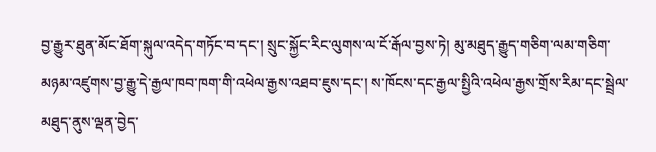བྱ་རྒྱུར་ཐུན་མོང་ཐོག་སྐུལ་འདེད་གཏོང་བ་དང་། སྲུང་སྐྱོང་རིང་ལུགས་ལ་ངོ་རྒོལ་བྱས་ཏེ། མུ་མཐུད་རྒྱུད་གཅིག་ལམ་གཅིག་མཉམ་འཛུགས་བྱ་རྒྱུ་དེ་རྒྱལ་ཁབ་ཁག་གི་འཕེལ་རྒྱས་འཐབ་ཇུས་དང་། ས་ཁོངས་དང་རྒྱལ་སྤྱིའི་འཕེལ་རྒྱས་གྲོས་རིམ་དང་སྦྲེལ་མཐུད་ནུས་ལྡན་བྱེད་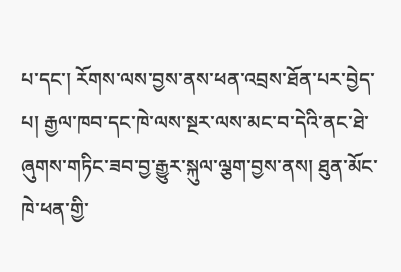པ་དང་། རོགས་ལས་བྱས་ནས་ཕན་འབྲས་ཐོན་པར་བྱེད་པ། རྒྱལ་ཁབ་དང་ཁེ་ལས་སྔར་ལས་མང་བ་དེའི་ནང་ཐེ་ཞུགས་གཏིང་ཟབ་བྱ་རྒྱུར་སྐུལ་ལྕག་བྱས་ནས། ཐུན་མོང་ཁེ་ཕན་གྱི་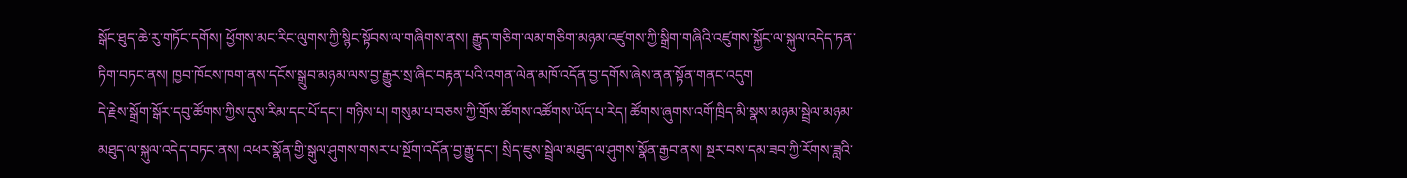སྒོང་ཐུད་ཆེ་རུ་གཏོང་དགོས། ཕྱོགས་མང་རིང་ལུགས་ཀྱི་སྙིང་སྟོབས་ལ་གཞིགས་ནས། རྒྱུད་གཅིག་ལམ་གཅིག་མཉམ་འཛུགས་ཀྱི་སྒྲིག་གཞིའི་འཛུགས་སྐྱོང་ལ་སྐུལ་འདེད་ཏན་ཏིག་བཏང་ནས། ཁྱབ་ཁོངས་ཁག་ནས་དངོས་སྒྲུབ་མཉམ་ལས་བྱ་རྒྱུར་སྲ་ཞིང་བརྟན་པའི་འགན་ལེན་མཁོ་འདོན་བྱ་དགོས་ཞེས་ནན་སྟོན་གནང་འདུག
དེ་རྗེས་སྒྲོག་སྒོར་དབུ་ཚོགས་ཀྱིས་དུས་རིམ་དང་པོ་དང་། གཉིས་པ། གསུམ་པ་བཅས་ཀྱི་གྲོས་ཚོགས་འཚོགས་ཡོད་པ་རེད། ཚོགས་ཞུགས་འགོ་ཁྲིད་མི་སྣས་མཉམ་སྦྲེལ་མཉམ་མཐུད་ལ་སྐུལ་འདེད་བཏང་ནས། འཕར་སྣོན་གྱི་སྒུལ་ཤུགས་གསར་པ་སྔོག་འདོན་བྱ་རྒྱུ་དང་། སྲིད་ཇུས་སྦྲེལ་མཐུད་ལ་ཤུགས་སྣོན་རྒྱབ་ནས། སྔར་བས་དམ་ཟབ་ཀྱི་རོགས་ཟླའི་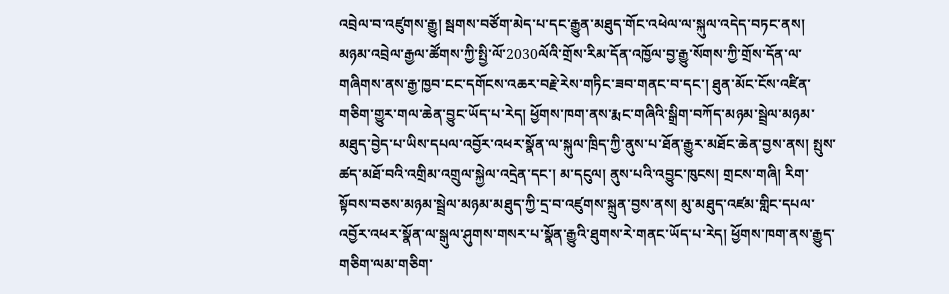འབྲེལ་བ་འཛུགས་རྒྱུ། སྦགས་བཙོག་མེད་པ་དང་རྒྱུན་མཐུད་གོང་འཕེལ་ལ་སྐུལ་འདེད་བཏང་ནས། མཉམ་འབྲེལ་རྒྱལ་ཚོགས་ཀྱི་སྤྱི་ལོ་2030ལོའི་གྲོས་རིམ་དོན་འཁྱོལ་བྱ་རྒྱུ་སོགས་ཀྱི་གྲོས་དོན་ལ་གཞིགས་ནས་རྒྱ་ཁྱབ་ངང་དགོངས་འཆར་བརྗེ་རེས་གཏིང་ཟབ་གནང་བ་དང་། ཐུན་མོང་ངོས་འཛིན་གཅིག་གྱུར་གལ་ཆེན་བྱུང་ཡོད་པ་རེད། ཕྱོགས་ཁག་ནས་རྨང་གཞིའི་སྒྲིག་བཀོད་མཉམ་སྦྲེལ་མཉམ་མཐུད་བྱེད་པ་ཡིས་དཔལ་འབྱོར་འཕར་སྣོན་ལ་སྐུལ་ཁྲིད་ཀྱི་ནུས་པ་ཐོན་རྒྱུར་མཐོང་ཆེན་བྱས་ནས། སྤུས་ཚད་མཐོ་བའི་འགྲིམ་འགྲུལ་སྐྱེལ་འདྲེན་དང་། མ་དངུལ། ནུས་པའི་འབྱུང་ཁུངས། གྲངས་གཞི། རིག་སྟོབས་བཅས་མཉམ་སྦྲེལ་མཉམ་མཐུད་ཀྱི་དྲ་བ་འཛུགས་སྐྲུན་བྱས་ནས། མུ་མཐུད་འཛམ་གླིང་དཔལ་འབྱོར་འཕར་སྣོན་ལ་སྒུལ་ཤུགས་གསར་པ་སྣོན་རྒྱུའི་ཐུགས་རེ་གནང་ཡོད་པ་རེད། ཕྱོགས་ཁག་ནས་རྒྱུད་གཅིག་ལམ་གཅིག་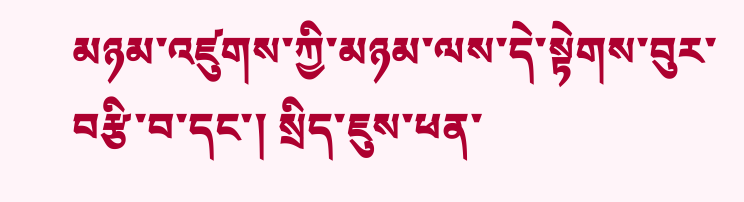མཉམ་འཛུགས་ཀྱི་མཉམ་ལས་དེ་སྟེགས་བུར་བརྩི་བ་དང་། སྲིད་ཇུས་ཕན་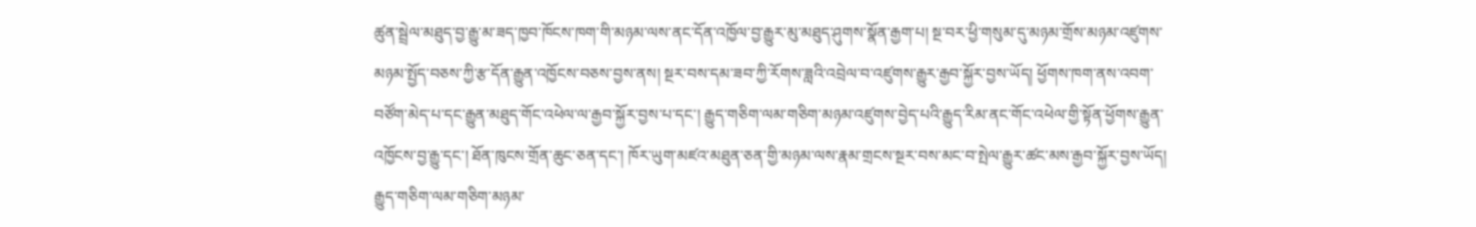ཚུན་སྦྲེལ་མཐུད་བྱ་རྒྱུ་མ་ཟད་ཁྱབ་ཁོངས་ཁག་གི་མཉམ་ལས་ནང་དོན་འཁྱོལ་བྱ་རྒྱུར་མུ་མཐུད་ཤུགས་སྣོན་རྒྱག་པ། སྔ་བར་ཕྱི་གསུམ་དུ་མཉམ་གྲོས་མཉམ་འཛུགས་མཉམ་སྤྱོད་བཅས་ཀྱི་རྩ་དོན་རྒྱུན་འཁྱོངས་བཅས་བྱས་ནས། སྔར་བས་དམ་ཟབ་ཀྱི་རོགས་ཟླའི་འབྲེལ་བ་འཛུགས་རྒྱུར་རྒྱབ་སྐྱོར་བྱས་ཡོད། ཕྱོགས་ཁག་ནས་འབག་བཙོག་མེད་པ་དང་རྒྱུན་མཐུད་གོང་འཕེལ་ལ་རྒྱབ་སྐྱོར་བྱས་པ་དང་། རྒྱུད་གཅིག་ལམ་གཅིག་མཉམ་འཛུགས་བྱེད་པའི་རྒྱུད་རིམ་ནང་གོང་འཕེལ་གྱི་སྟོན་ཕྱོགས་རྒྱུན་འཁྱོངས་བྱ་རྒྱུ་དང་། ཐོན་ཁུངས་གྲོན་ཆུང་ཅན་དང་། ཁོར་ཡུག་མཛའ་མཐུན་ཅན་གྱི་མཉམ་ལས་རྣམ་གྲངས་སྔར་བས་མང་བ་སྤེལ་རྒྱུར་ཚང་མས་རྒྱབ་སྐྱོར་བྱས་ཡོད། རྒྱུད་གཅིག་ལམ་གཅིག་མཉམ་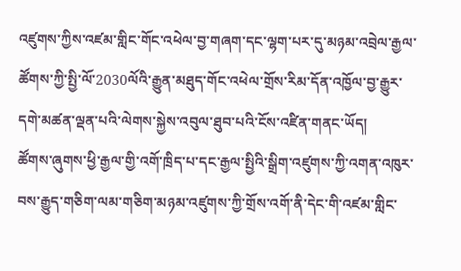འཛུགས་ཀྱིས་འཛམ་གླིང་གོང་འཕེལ་བྱ་གཞག་དང་ལྷག་པར་དུ་མཉམ་འབྲེལ་རྒྱལ་ཚོགས་ཀྱི་སྤྱི་ལོ་2030ལོའི་རྒྱུན་མཐུད་གོང་འཕེལ་གྲོས་རིམ་དོན་འཁྱོལ་བྱ་རྒྱུར་དགེ་མཚན་ལྡན་པའི་ལེགས་སྐྱེས་འབུལ་ཐུབ་པའི་ངོས་འཛིན་གནང་ཡོད།
ཚོགས་ཞུགས་ཕྱི་རྒྱལ་གྱི་འགོ་ཁྲིད་པ་དང་རྒྱལ་སྤྱིའི་སྒྲིག་འཛུགས་ཀྱི་འགན་འཁུར་བས་རྒྱུད་གཅིག་ལམ་གཅིག་མཉམ་འཛུགས་ཀྱི་གྲོས་འགོ་ནི་དེང་གི་འཛམ་གླིང་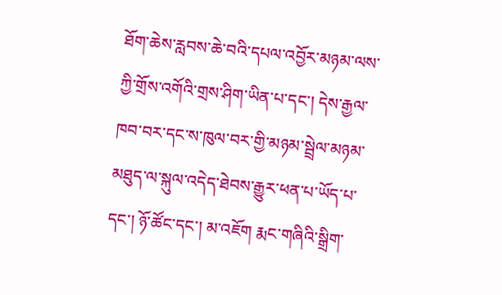ཐོག་ཆེས་རླབས་ཆེ་བའི་དཔལ་འབྱོར་མཉམ་ལས་ཀྱི་གྲོས་འགོའི་གྲས་ཤིག་ཡིན་པ་དང་། དེས་རྒྱལ་ཁབ་བར་དང་ས་ཁུལ་བར་གྱི་མཉམ་སྦྲེལ་མཉམ་མཐུད་ལ་སྐུལ་འདེད་ཐེབས་རྒྱུར་ཕན་པ་ཡོད་པ་དང་། ཉོ་ཚོང་དང་། མ་འཇོག རྨང་གཞིའི་སྒྲིག་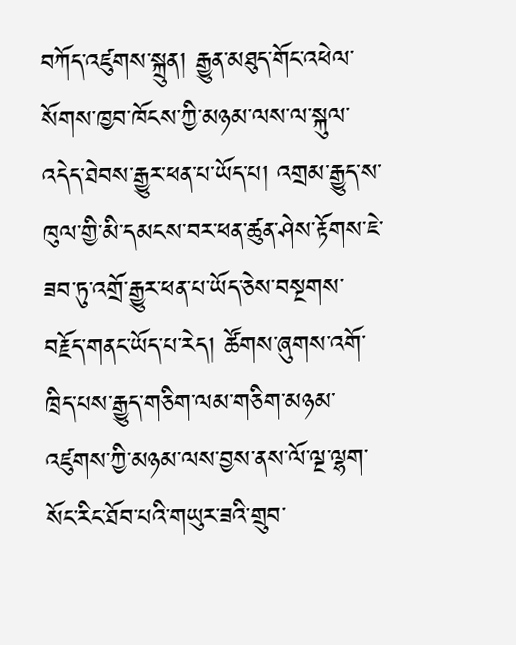བཀོད་འཛུགས་སྐྲུན། རྒྱུན་མཐུད་གོང་འཕེལ་སོགས་ཁྱབ་ཁོངས་ཀྱི་མཉམ་ལས་ལ་སྐུལ་འདེད་ཐེབས་རྒྱུར་ཕན་པ་ཡོད་པ། འགྲམ་རྒྱུད་ས་ཁུལ་གྱི་མི་དམངས་བར་ཕན་ཚུན་ཤེས་རྟོགས་ཇེ་ཟབ་ཏུ་འགྲོ་རྒྱུར་ཕན་པ་ཡོད་ཅེས་བསྔགས་བརྗོད་གནང་ཡོད་པ་རེད། ཚོགས་ཞུགས་འགོ་ཁྲིད་པས་རྒྱུད་གཅིག་ལམ་གཅིག་མཉམ་འཛུགས་ཀྱི་མཉམ་ལས་བྱས་ནས་ལོ་ལྔ་ལྷག་སོང་རིང་ཐོབ་པའི་གཡུར་ཟའི་གྲུབ་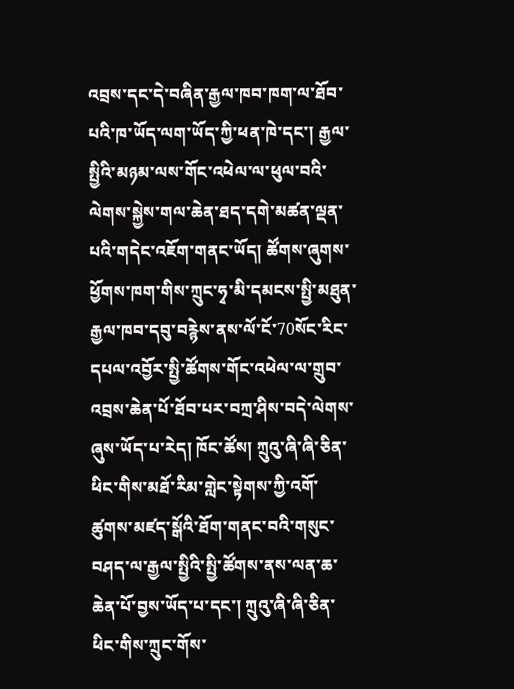འབྲས་དང་དེ་བཞིན་རྒྱལ་ཁབ་ཁག་ལ་ཐོབ་པའི་ཁ་ཡོད་ལག་ཡོད་ཀྱི་ཕན་ཁེ་དང་། རྒྱལ་སྤྱིའི་མཉམ་ལས་གོང་འཕེལ་ལ་ཕུལ་བའི་ལེགས་སྐྱེས་གལ་ཆེན་ཐད་དགེ་མཚན་ལྡན་པའི་གདེང་འཇོག་གནང་ཡོད། ཚོགས་ཞུགས་ཕྱོགས་ཁག་གིས་ཀྲུང་ཧྭ་མི་དམངས་སྤྱི་མཐུན་རྒྱལ་ཁབ་དབུ་བརྙེས་ནས་ལོ་ངོ་70སོང་རིང་དཔལ་འབྱོར་སྤྱི་ཚོགས་གོང་འཕེལ་ལ་གྲུབ་འབྲས་ཆེན་པོ་ཐོབ་པར་བཀྲ་ཤིས་བདེ་ལེགས་ཞུས་ཡོད་པ་རེད། ཁོང་ཚོས། ཀྲུའུ་ཞི་ཞི་ཅིན་ཕིང་གིས་མཐོ་རིམ་གླེང་སྟེགས་ཀྱི་འགོ་ཚུགས་མཛད་སྒོའི་ཐོག་གནང་བའི་གསུང་བཤད་ལ་རྒྱལ་སྤྱིའི་སྤྱི་ཚོགས་ནས་ལན་ཆ་ཆེན་པོ་བྱས་ཡོད་པ་དང་། ཀྲུའུ་ཞི་ཞི་ཅིན་ཕིང་གིས་ཀྲུང་གོས་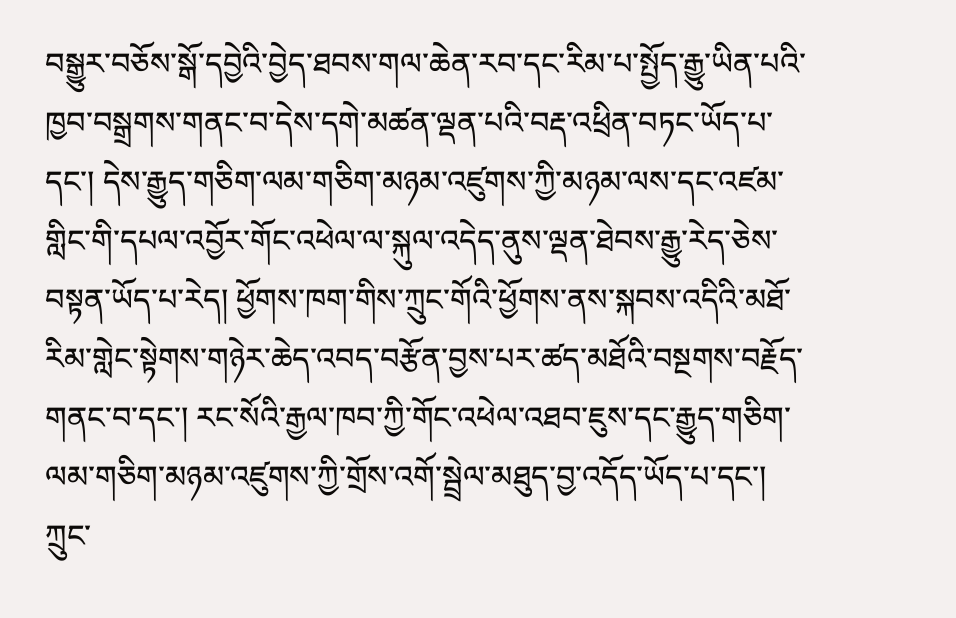བསྒྱུར་བཅོས་སྒོ་དབྱེའི་བྱེད་ཐབས་གལ་ཆེན་རབ་དང་རིམ་པ་སྤྱོད་རྒྱུ་ཡིན་པའི་ཁྱབ་བསྒྲགས་གནང་བ་དེས་དགེ་མཚན་ལྡན་པའི་བརྡ་འཕྲིན་བཏང་ཡོད་པ་དང་། དེས་རྒྱུད་གཅིག་ལམ་གཅིག་མཉམ་འཛུགས་ཀྱི་མཉམ་ལས་དང་འཛམ་གླིང་གི་དཔལ་འབྱོར་གོང་འཕེལ་ལ་སྐུལ་འདེད་ནུས་ལྡན་ཐེབས་རྒྱུ་རེད་ཅེས་བསྟན་ཡོད་པ་རེད། ཕྱོགས་ཁག་གིས་ཀྲུང་གོའི་ཕྱོགས་ནས་སྐབས་འདིའི་མཐོ་རིམ་གླེང་སྟེགས་གཉེར་ཆེད་འབད་བརྩོན་བྱས་པར་ཚད་མཐོའི་བསྔགས་བརྗོད་གནང་བ་དང་། རང་སོའི་རྒྱལ་ཁབ་ཀྱི་གོང་འཕེལ་འཐབ་ཇུས་དང་རྒྱུད་གཅིག་ལམ་གཅིག་མཉམ་འཛུགས་ཀྱི་གྲོས་འགོ་སྦྲེལ་མཐུད་བྱ་འདོད་ཡོད་པ་དང་། ཀྲུང་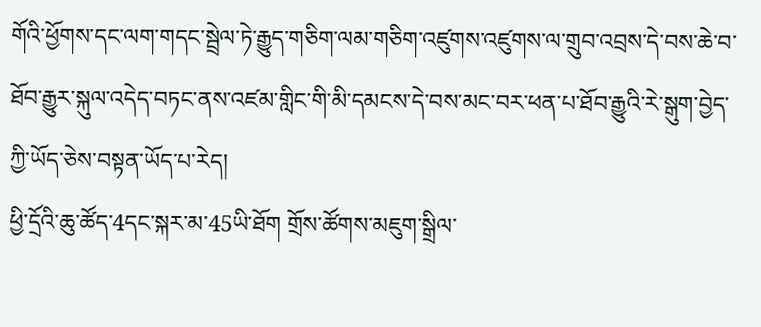གོའི་ཕྱོགས་དང་ལག་གདང་སྦྲེལ་ཏེ་རྒྱུད་གཅིག་ལམ་གཅིག་འཛུགས་འཛུགས་ལ་གྲུབ་འབྲས་དེ་བས་ཆེ་བ་ཐོབ་རྒྱུར་སྐུལ་འདེད་བཏང་ནས་འཛམ་གླིང་གི་མི་དམངས་དེ་བས་མང་བར་ཕན་པ་ཐོབ་རྒྱུའི་རེ་སྒུག་བྱེད་ཀྱི་ཡོད་ཅེས་བསྟན་ཡོད་པ་རེད།
ཕྱི་དྲོའི་ཆུ་ཚོད་4དང་སྐར་མ་45ཡི་ཐོག གྲོས་ཚོགས་མཇུག་སྒྲིལ་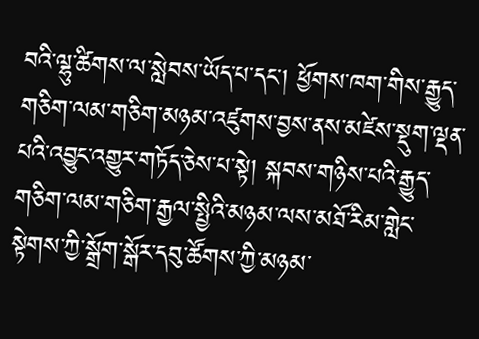བའི་ལྷུ་ཚིགས་ལ་སླེབས་ཡོད་པ་དང་། ཕྱོགས་ཁག་གིས་རྒྱུད་གཅིག་ལམ་གཅིག་མཉམ་འཛུགས་བྱས་ནས་མཛེས་སྡུག་ལྡན་པའི་འབྱུང་འགྱུར་གཏོད་ཅེས་པ་སྟེ། སྐབས་གཉིས་པའི་རྒྱུད་གཅིག་ལམ་གཅིག་རྒྱལ་སྤྱིའི་མཉམ་ལས་མཐོ་རིམ་གླེང་སྟེགས་ཀྱི་སྒྲོག་སྒོར་དབུ་ཚོགས་ཀྱི་མཉམ་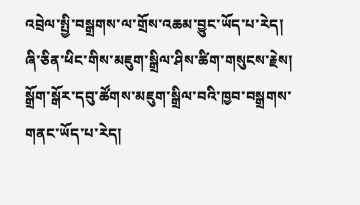འབྲེལ་སྤྱི་བསྒྲགས་ལ་གྲོས་འཆམ་བྱུང་ཡོད་པ་རེད།
ཞི་ཅིན་ཕིང་གིས་མཇུག་སྒྲིལ་ཤིས་ཚིག་གསུངས་རྗེས། སྒྲོག་སྒོར་དབུ་ཚོགས་མཇུག་སྒྲིལ་བའི་ཁྱབ་བསྒྲགས་གནང་ཡོད་པ་རེད།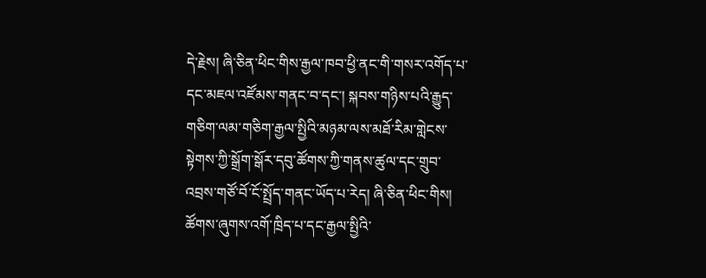དེ་རྗེས། ཞི་ཅིན་ཕིང་གིས་རྒྱལ་ཁབ་ཕྱི་ནང་གི་གསར་འགོད་པ་དང་མཇལ་འཛོམས་གནང་བ་དང་། སྐབས་གཉིས་པའི་རྒྱུད་གཅིག་ལམ་གཅིག་རྒྱལ་སྤྱིའི་མཉམ་ལས་མཐོ་རིམ་གླེངས་སྟེགས་ཀྱི་སྒྲོག་སྒོར་དབུ་ཚོགས་ཀྱི་གནས་ཚུལ་དང་གྲུབ་འབྲས་གཙོ་བོ་ངོ་སྤྲོད་གནང་ཡོད་པ་རེད། ཞི་ཅིན་ཕིང་གིས། ཚོགས་ཞུགས་འགོ་ཁྲིད་པ་དང་རྒྱལ་སྤྱིའི་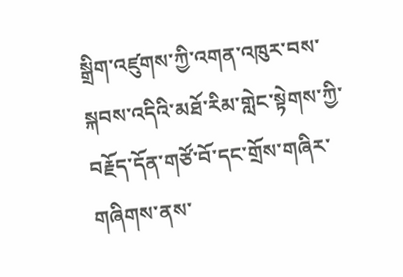སྒྲིག་འཛུགས་ཀྱི་འགན་འཁུར་བས་སྐབས་འདིའི་མཐོ་རིམ་གླེང་སྟེགས་ཀྱི་བརྗོད་དོན་གཙོ་བོ་དང་གྲོས་གཞིར་གཞིགས་ནས་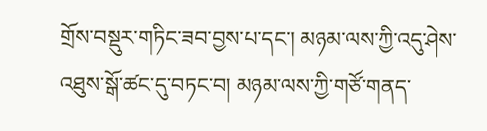གྲོས་བསྡུར་གཏིང་ཟབ་བྱས་པ་དང་། མཉམ་ལས་ཀྱི་འདུ་ཤེས་འཐུས་སྒོ་ཚང་དུ་བཏང་བ། མཉམ་ལས་ཀྱི་གཙོ་གནད་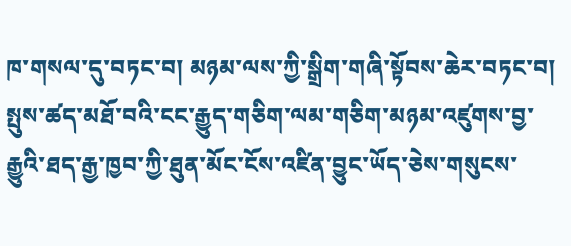ཁ་གསལ་དུ་བཏང་བ། མཉམ་ལས་ཀྱི་སྒྲིག་གཞི་སྟོབས་ཆེར་བཏང་བ། སྤུས་ཚད་མཐོ་བའི་ངང་རྒྱུད་གཅིག་ལམ་གཅིག་མཉམ་འཛུགས་བྱ་རྒྱུའི་ཐད་རྒྱ་ཁྱབ་ཀྱི་ཐུན་མོང་ངོས་འཛིན་བྱུང་ཡོད་ཅེས་གསུངས་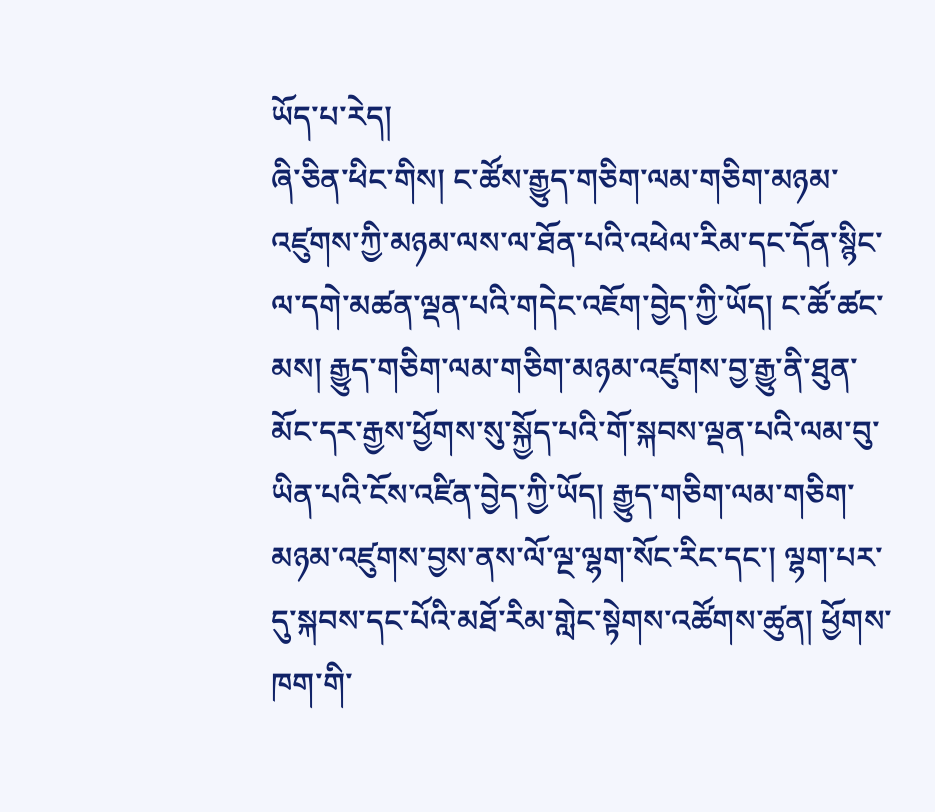ཡོད་པ་རེད།
ཞི་ཅིན་ཕིང་གིས། ང་ཚོས་རྒྱུད་གཅིག་ལམ་གཅིག་མཉམ་འཛུགས་ཀྱི་མཉམ་ལས་ལ་ཐོན་པའི་འཕེལ་རིམ་དང་དོན་སྙིང་ལ་དགེ་མཚན་ལྡན་པའི་གདེང་འཇོག་བྱེད་ཀྱི་ཡོད། ང་ཚོ་ཚང་མས། རྒྱུད་གཅིག་ལམ་གཅིག་མཉམ་འཛུགས་བྱ་རྒྱུ་ནི་ཐུན་མོང་དར་རྒྱས་ཕྱོགས་སུ་སྐྱོད་པའི་གོ་སྐབས་ལྡན་པའི་ལམ་བུ་ཡིན་པའི་ངོས་འཛིན་བྱེད་ཀྱི་ཡོད། རྒྱུད་གཅིག་ལམ་གཅིག་མཉམ་འཛུགས་བྱས་ནས་ལོ་ལྔ་ལྷག་སོང་རིང་དང་། ལྷག་པར་དུ་སྐབས་དང་པོའི་མཐོ་རིམ་གླེང་སྟེགས་འཚོགས་ཚུན། ཕྱོགས་ཁག་གི་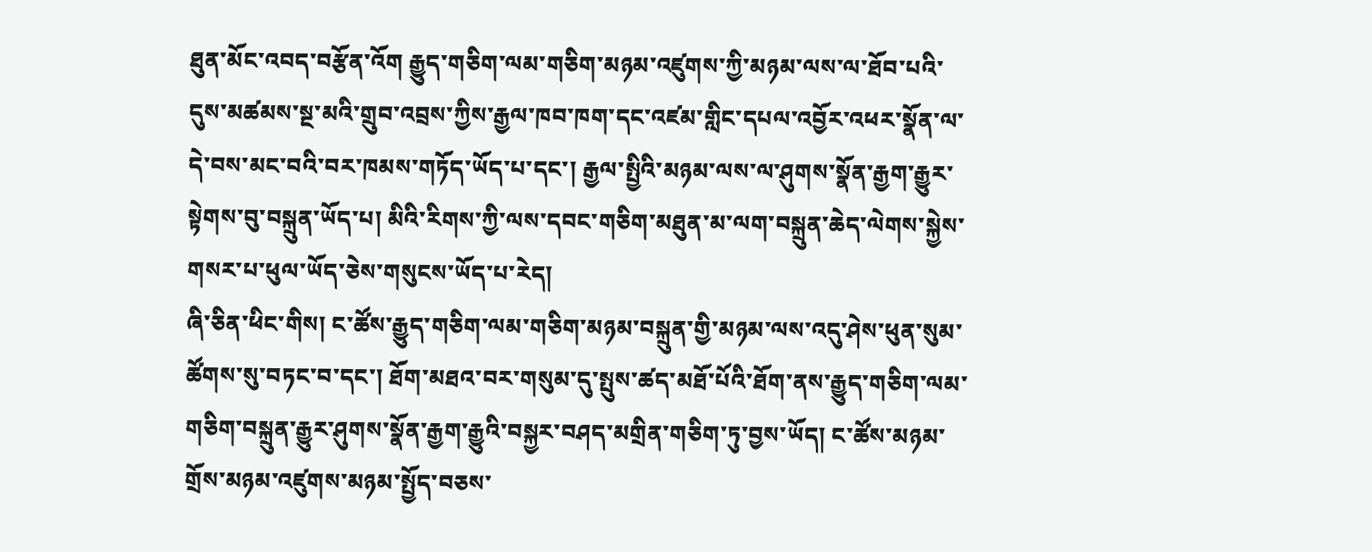ཐུན་མོང་འབད་བརྩོན་འོག རྒྱུད་གཅིག་ལམ་གཅིག་མཉམ་འཛུགས་ཀྱི་མཉམ་ལས་ལ་ཐོབ་པའི་དུས་མཚམས་སྔ་མའི་གྲུབ་འབྲས་ཀྱིས་རྒྱལ་ཁབ་ཁག་དང་འཛམ་གླིང་དཔལ་འབྱོར་འཕར་སྣོན་ལ་དེ་བས་མང་བའི་བར་ཁམས་གཏོད་ཡོད་པ་དང་། རྒྱལ་སྤྱིའི་མཉམ་ལས་ལ་ཤུགས་སྣོན་རྒྱག་རྒྱུར་སྟེགས་བུ་བསྐྲུན་ཡོད་པ། མིའི་རིགས་ཀྱི་ལས་དབང་གཅིག་མཐུན་མ་ལག་བསྐྲུན་ཆེད་ལེགས་སྐྱེས་གསར་པ་ཕུལ་ཡོད་ཅེས་གསུངས་ཡོད་པ་རེད།
ཞི་ཅིན་ཕིང་གིས། ང་ཚོས་རྒྱུད་གཅིག་ལམ་གཅིག་མཉམ་བསྐྲུན་གྱི་མཉམ་ལས་འདུ་ཤེས་ཕུན་སུམ་ཚོགས་སུ་བཏང་བ་དང་། ཐོག་མཐའ་བར་གསུམ་དུ་སྤུས་ཚད་མཐོ་པོའི་ཐོག་ནས་རྒྱུད་གཅིག་ལམ་གཅིག་བསྐྲུན་རྒྱུར་ཤུགས་སྣོན་རྒྱག་རྒྱུའི་བསྐྱར་བཤད་མགྲིན་གཅིག་ཏུ་བྱས་ཡོད། ང་ཚོས་མཉམ་གྲོས་མཉམ་འཛུགས་མཉམ་སྤྱོད་བཅས་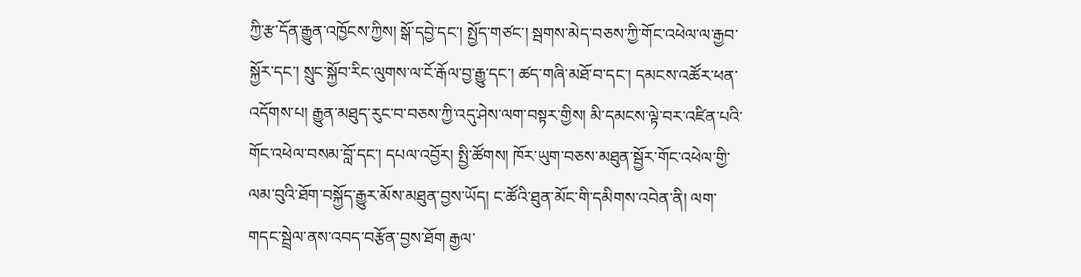ཀྱི་རྩ་དོན་རྒྱུན་འཁྱོངས་ཀྱིས། སྒོ་དབྱེ་དང་། སྤྱོད་གཙང་། སྦགས་མེད་བཅས་ཀྱི་གོང་འཕེལ་ལ་རྒྱབ་སྐྱོར་དང་། སྲུང་སྐྱོབ་རིང་ལུགས་ལ་ངོ་རྒོལ་བྱ་རྒྱུ་དང་། ཚད་གཞི་མཐོ་བ་དང་། དམངས་འཚོར་ཕན་འདོགས་པ། རྒྱུན་མཐུད་རུང་བ་བཅས་ཀྱི་འདུ་ཤེས་ལག་བསྟར་གྱིས། མི་དམངས་ལྟེ་བར་འཛིན་པའི་གོང་འཕེལ་བསམ་བློ་དང་། དཔལ་འབྱོར། སྤྱི་ཚོགས། ཁོར་ཡུག་བཅས་མཐུན་སྦྱོར་གོང་འཕེལ་གྱི་ལམ་བུའི་ཐོག་བསྐྱོད་རྒྱུར་མོས་མཐུན་བྱས་ཡོད། ང་ཚོའི་ཐུན་མོང་གི་དམིགས་འབེན་ནི། ལག་གདང་སྦྲེལ་ནས་འབད་བརྩོན་བྱས་ཐོག རྒྱལ་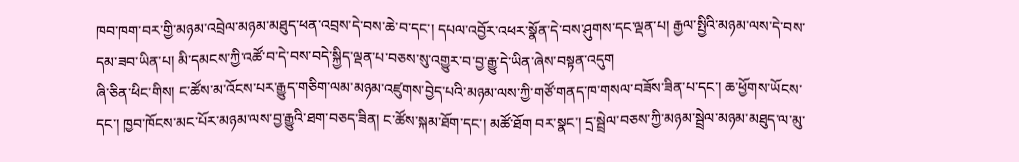ཁབ་ཁག་བར་གྱི་མཉམ་འབྲེལ་མཉམ་མཐུད་ཕན་འབྲས་དེ་བས་ཆེ་བ་དང་། དཔལ་འབྱོར་འཕར་སྣོན་དེ་བས་ཤུགས་དང་ལྡན་པ། རྒྱལ་སྤྱིའི་མཉམ་ལས་དེ་བས་དམ་ཟབ་ཡིན་པ། མི་དམངས་ཀྱི་འཚོ་བ་དེ་བས་བདེ་སྐྱིད་ལྡན་པ་བཅས་སུ་འགྱུར་བ་བྱ་རྒྱུ་དེ་ཡིན་ཞེས་བསྟན་འདུག
ཞི་ཅིན་ཕིང་གིས། ང་ཚོས་མ་འོངས་པར་རྒྱུད་གཅིག་ལམ་མཉམ་འཛུགས་བྱེད་པའི་མཉམ་ལས་ཀྱི་གཙོ་གནད་ཁ་གསལ་བཟོས་ཟིན་པ་དང་། ཆ་ཕྱོགས་ཡོངས་དང་། ཁྱབ་ཁོངས་མང་པོར་མཉམ་ལས་བྱ་རྒྱུའི་ཐག་བཅད་ཟིན། ང་ཚོས་སྐམ་ཐོག་དང་། མཚོ་ཐོག བར་སྣང་། དྲ་སྦྲེལ་བཅས་ཀྱི་མཉམ་སྦྲེལ་མཉམ་མཐུད་ལ་མུ་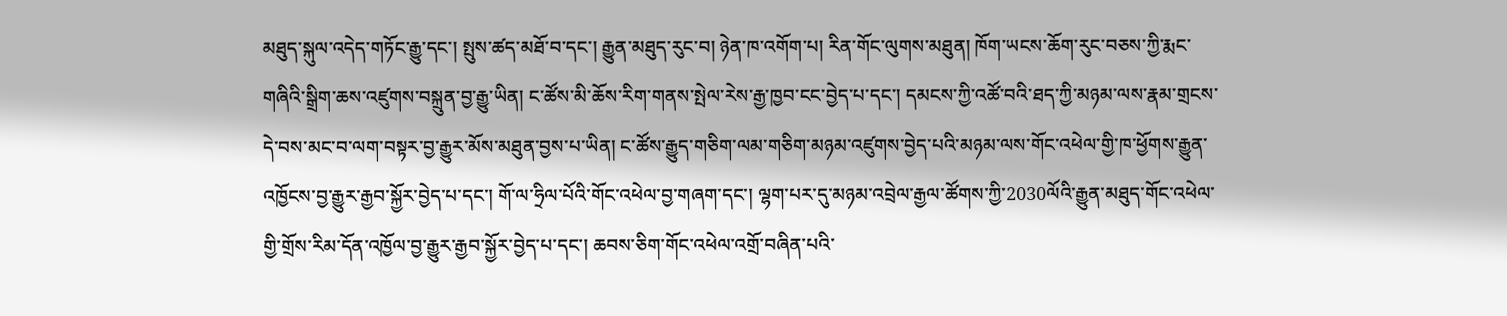མཐུད་སྐུལ་འདེད་གཏོང་རྒྱུ་དང་། སྤུས་ཚད་མཐོ་བ་དང་། རྒྱུན་མཐུད་རུང་བ། ཉེན་ཁ་འགོག་པ། རིན་གོང་ལུགས་མཐུན། ཁོག་ཡངས་ཆོག་རུང་བཅས་ཀྱི་རྨང་གཞིའི་སྒྲིག་ཆས་འཛུགས་བསྐྲུན་བྱ་རྒྱུ་ཡིན། ང་ཚོས་མི་ཆོས་རིག་གནས་སྤེལ་རེས་རྒྱ་ཁྱབ་ངང་བྱེད་པ་དང་། དམངས་ཀྱི་འཚོ་བའི་ཐད་ཀྱི་མཉམ་ལས་རྣམ་གྲངས་དེ་བས་མང་བ་ལག་བསྟར་བྱ་རྒྱུར་མོས་མཐུན་བྱས་པ་ཡིན། ང་ཚོས་རྒྱུད་གཅིག་ལམ་གཅིག་མཉམ་འཛུགས་བྱེད་པའི་མཉམ་ལས་གོང་འཕེལ་གྱི་ཁ་ཕྱོགས་རྒྱུན་འཁྱོངས་བྱ་རྒྱུར་རྒྱབ་སྐྱོར་བྱེད་པ་དང་། གོ་ལ་ཧྲིལ་པོའི་གོང་འཕེལ་བྱ་གཞག་དང་། ལྷག་པར་དུ་མཉམ་འབྲེལ་རྒྱལ་ཚོགས་ཀྱི་2030ལོའི་རྒྱུན་མཐུད་གོང་འཕེལ་གྱི་གྲོས་རིམ་དོན་འཁྱོལ་བྱ་རྒྱུར་རྒྱབ་སྐྱོར་བྱེད་པ་དང་། ཆབས་ཅིག་གོང་འཕེལ་འགྲོ་བཞིན་པའི་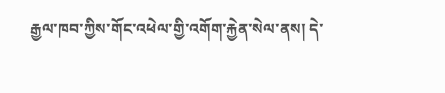རྒྱལ་ཁབ་ཀྱིས་གོང་འཕེལ་གྱི་འགོག་རྐྱེན་སེལ་ནས། དེ་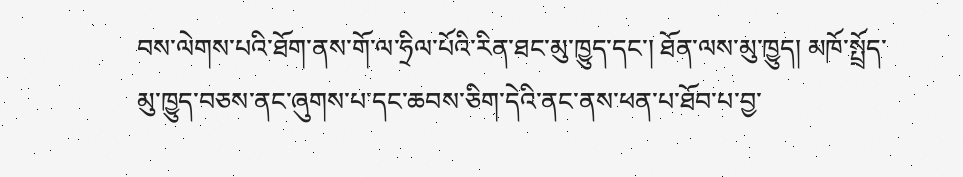བས་ལེགས་པའི་ཐོག་ནས་གོ་ལ་ཧྲིལ་པོའི་རིན་ཐང་མུ་ཁྱུད་དང་། ཐོན་ལས་མུ་ཁྱུད། མཁོ་སྤྲོད་མུ་ཁྱུད་བཅས་ནང་ཞུགས་པ་དང་ཆབས་ཅིག་དེའི་ནང་ནས་ཕན་པ་ཐོབ་པ་བྱ་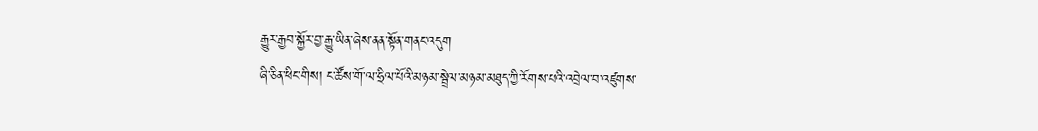རྒྱུར་རྒྱབ་སྐྱོར་བྱ་རྒྱུ་ཡིན་ཞེས་ནན་སྟོན་གནང་འདུག
ཞི་ཅིན་ཕིང་གིས། ང་ཚོས་གོ་ལ་ཧྲིལ་པོའི་མཉམ་སྦྲེལ་མཉམ་མཐུད་ཀྱི་རོགས་པའི་འབྲེལ་བ་འཛུགས་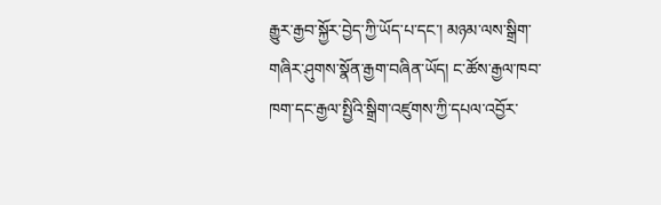རྒྱུར་རྒྱབ་སྐྱོར་བྱེད་ཀྱི་ཡོད་པ་དང་། མཉམ་ལས་སྒྲིག་གཞིར་ཤུགས་སྣོན་རྒྱག་བཞིན་ཡོད། ང་ཚོས་རྒྱལ་ཁབ་ཁག་དང་རྒྱལ་སྤྱིའི་སྒྲིག་འཛུགས་ཀྱི་དཔལ་འབྱོར་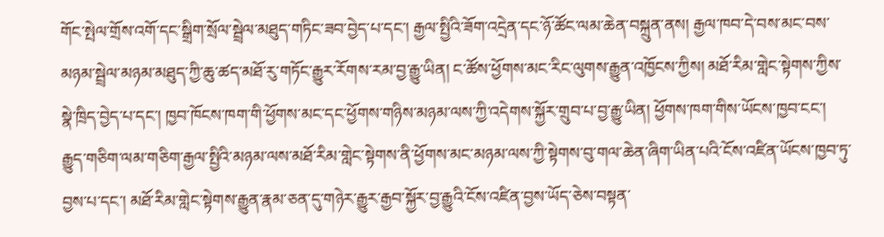གོང་སྤེལ་གྲོས་འགོ་དང་སྒྲིག་སྲོལ་སྦྲེལ་མཐུད་གཏིང་ཟབ་བྱེད་པ་དང་། རྒྱལ་སྤྱིའི་ཟོག་འདྲེན་དང་ཉོ་ཚོང་ལམ་ཆེན་བསྐྲུན་ནས། རྒྱལ་ཁབ་དེ་བས་མང་བས་མཉམ་སྦྲེལ་མཉམ་མཐུད་ཀྱི་ཆུ་ཚད་མཐོ་རུ་གཏོང་རྒྱུར་རོགས་རམ་བྱ་རྒྱུ་ཡིན། ང་ཚོས་ཕྱོགས་མང་རིང་ལུགས་རྒྱུན་འཁྱོངས་ཀྱིས། མཐོ་རིམ་གླེང་སྟེགས་ཀྱིས་སྣེ་ཁྲིད་བྱེད་པ་དང་། ཁྱབ་ཁོངས་ཁག་གི་ཕྱོགས་མང་དང་ཕྱོགས་གཉིས་མཉམ་ལས་ཀྱི་འདེགས་སྐྱོར་གྲུབ་པ་བྱ་རྒྱུ་ཡིན། ཕྱོགས་ཁག་གིས་ཡོངས་ཁྱབ་ངང་། རྒྱུད་གཅིག་ལམ་གཅིག་རྒྱལ་སྤྱིའི་མཉམ་ལས་མཐོ་རིམ་གླེང་སྟེགས་ནི་ཕྱོགས་མང་མཉམ་ལས་ཀྱི་སྟེགས་བུ་གལ་ཆེན་ཞིག་ཡིན་པའི་ངོས་འཛིན་ཡོངས་ཁྱབ་ཏུ་བྱས་པ་དང་། མཐོ་རིམ་གླེང་སྟེགས་རྒྱུན་རྣམ་ཅན་དུ་གཉེར་རྒྱུར་རྒྱབ་སྐྱོར་བྱ་རྒྱུའི་ངོས་འཛིན་བྱས་ཡོད་ཅེས་བསྟན་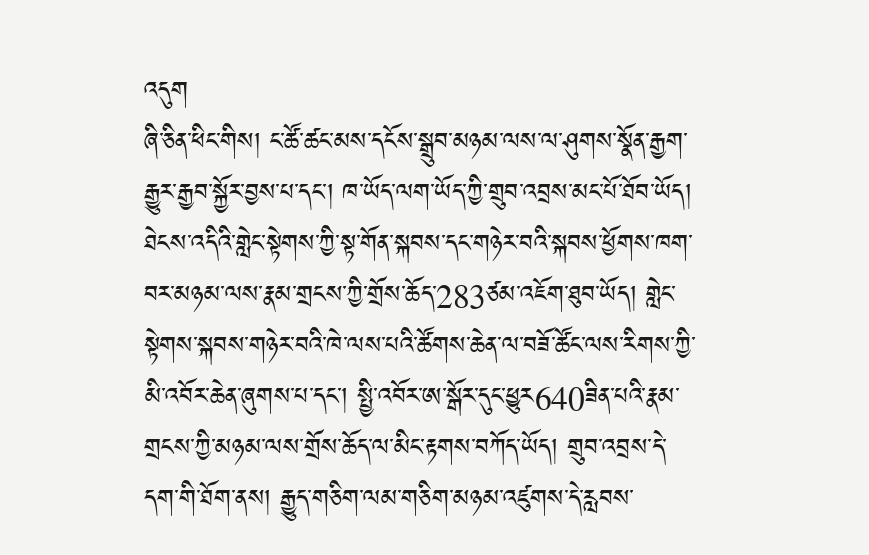འདུག
ཞི་ཅིན་ཕིང་གིས། ང་ཚོ་ཚང་མས་དངོས་སྒྲུབ་མཉམ་ལས་ལ་ཤུགས་སྣོན་རྒྱག་རྒྱུར་རྒྱབ་སྐྱོར་བྱས་པ་དང་། ཁ་ཡོད་ལག་ཡོད་ཀྱི་གྲུབ་འབྲས་མང་པོ་ཐོབ་ཡོད། ཐེངས་འདིའི་གླེང་སྟེགས་ཀྱི་སྟ་གོན་སྐབས་དང་གཉེར་བའི་སྐབས་ཕྱོགས་ཁག་བར་མཉམ་ལས་རྣམ་གྲངས་ཀྱི་གྲོས་ཆོད་283ཙམ་འཇོག་ཐུབ་ཡོད། གླེང་སྟེགས་སྐབས་གཉེར་བའི་ཁེ་ལས་པའི་ཚོགས་ཆེན་ལ་བཟོ་ཚོང་ལས་རིགས་ཀྱི་མི་འབོར་ཆེན་ཞུགས་པ་དང་། སྤྱི་འབོར་ཨ་སྒོར་དུང་ཕྱུར640ཟིན་པའི་རྣམ་གྲངས་ཀྱི་མཉམ་ལས་གྲོས་ཆོད་ལ་མིང་རྟགས་བཀོད་ཡོད། གྲུབ་འབྲས་དེ་དག་གི་ཐོག་ནས། རྒྱུད་གཅིག་ལམ་གཅིག་མཉམ་འཛུགས་དེ་རླབས་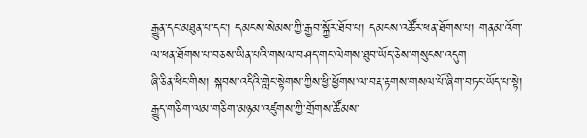རྒྱུན་དང་མཐུན་པ་དང་། དམངས་སེམས་ཀྱི་རྒྱབ་སྐྱོར་ཐོབ་པ། དམངས་འཚོར་ཕན་ཐོགས་པ། གནམ་འོག་ལ་ཕན་ཐོགས་པ་བཅས་ཡིན་པའི་གསལ་བཤད་གང་ལེགས་ཐུབ་ཡོད་ཅེས་གསུངས་འདུག
ཞི་ཅིན་ཕིང་གིས། སྐབས་འདིའི་གླེང་སྟེགས་ཀྱིས་ཕྱི་ཕྱོགས་ལ་བརྡ་རྟགས་གསལ་པོ་ཞིག་བཏང་ཡོད་པ་སྟེ། རྒྱུད་གཅིག་ལམ་གཅིག་མཉམ་འཛུགས་ཀྱི་གྲོགས་ཚོམས་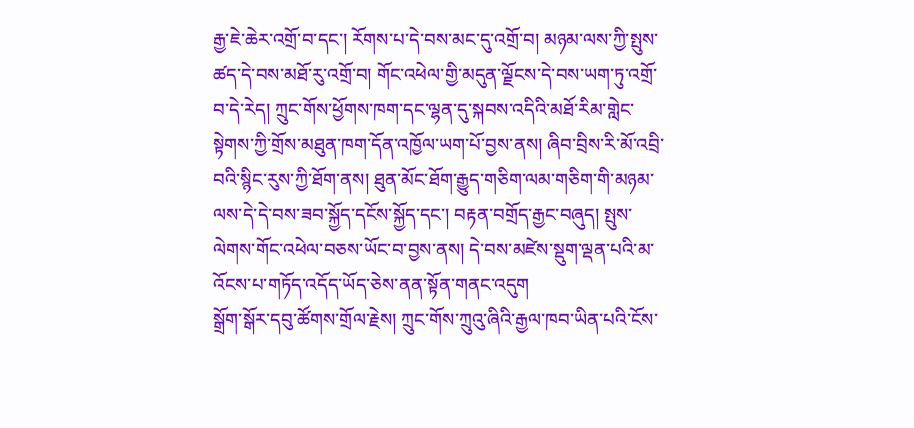རྒྱ་ཇེ་ཆེར་འགྲོ་བ་དང་། རོགས་པ་དེ་བས་མང་དུ་འགྲོ་བ། མཉམ་ལས་ཀྱི་སྤུས་ཚད་དེ་བས་མཐོ་རུ་འགྲོ་བ། གོང་འཕེལ་གྱི་མདུན་ལྗོངས་དེ་བས་ཡག་ཏུ་འགྲོ་བ་དེ་རེད། ཀྲུང་གོས་ཕྱོགས་ཁག་དང་ལྷན་དུ་སྐབས་འདིའི་མཐོ་རིམ་གླེང་སྟེགས་ཀྱི་གྲོས་མཐུན་ཁག་དོན་འཁྱོལ་ཡག་པོ་བྱས་ནས། ཞིབ་བྲིས་རི་མོ་འབྲི་བའི་སྙིང་རུས་ཀྱི་ཐོག་ནས། ཐུན་མོང་ཐོག་རྒྱུད་གཅིག་ལམ་གཅིག་གི་མཉམ་ལས་དེ་དེ་བས་ཟབ་སྐྱོད་དངོས་སྐྱོད་དང་། བརྟན་བགྲོད་རྒྱང་བཞུད། སྤུས་ལེགས་གོང་འཕེལ་བཅས་ཡོང་བ་བྱས་ནས། དེ་བས་མཛེས་སྡུག་ལྡན་པའི་མ་འོངས་པ་གཏོད་འདོད་ཡོད་ཅེས་ནན་སྟོན་གནང་འདུག
སྒྲོག་སྒོར་དབུ་ཚོགས་གྲོལ་རྗེས། ཀྲུང་གོས་ཀྲུའུ་ཞིའི་རྒྱལ་ཁབ་ཡིན་པའི་ངོས་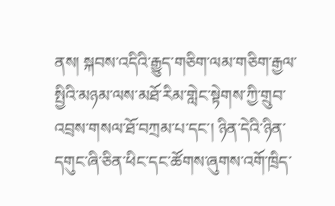ནས། སྐབས་འདིའི་རྒྱུད་གཅིག་ལམ་གཅིག་རྒྱལ་སྤྱིའི་མཉམ་ལས་མཐོ་རིམ་གླེང་སྟེགས་ཀྱི་གྲུབ་འབྲས་གསལ་ཐོ་བཀྲམ་པ་དང་། ཉིན་དེའི་ཉིན་དགུང་ཞི་ཅིན་ཕིང་དང་ཚོགས་ཞུགས་འགོ་ཁྲིད་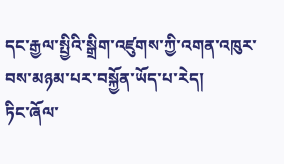དང་རྒྱལ་སྤྱིའི་སྒྲིག་འཛུགས་ཀྱི་འགན་འཁུར་བས་མཉམ་པར་བསྐྱོན་ཡོད་པ་རེད།
ཏིང་ཞོལ་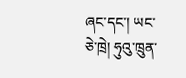ཞང་དང་། ཡང་ཅེ་ཁྲེ། ཧུའུ་ཁྲུན་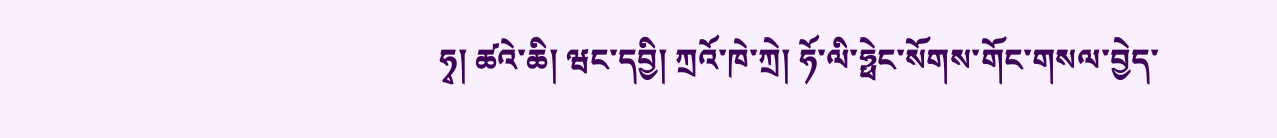ཧྭ། ཚའེ་ཆི། ཝང་དབྱི། ཀྲའོ་ཁེ་ཀྲེ། ཧོ་ལི་ཧྥེང་སོགས་གོང་གསལ་བྱེད་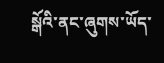སྒོའི་ནང་ཞུགས་ཡོད་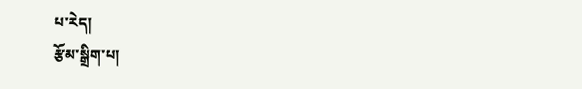པ་རེད།
རྩོམ་སྒྲིག་པ།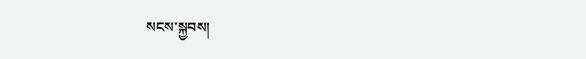སངས་སྐྱབས།